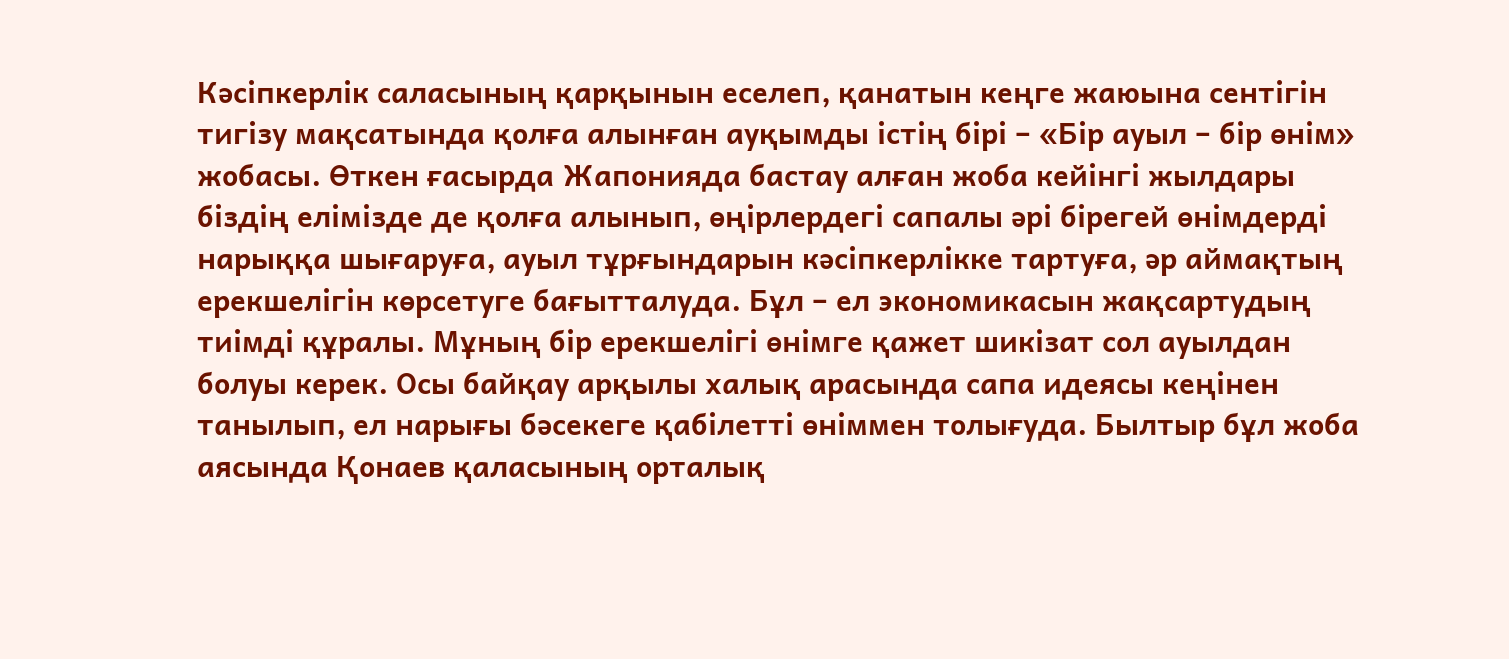Кәсіпкерлік саласының қарқынын еселеп, қанатын кеңге жаюына сентігін тигізу мақсатында қолға алынған ауқымды істің бірі – «Бір ауыл – бір өнім» жобасы. Өткен ғасырда Жапонияда бастау алған жоба кейінгі жылдары біздің елімізде де қолға алынып, өңірлердегі сапалы әрі бірегей өнімдерді нарыққа шығаруға, ауыл тұрғындарын кәсіпкерлікке тартуға, әр аймақтың ерекшелігін көрсетуге бағытталуда. Бұл – ел экономикасын жақсартудың тиімді құралы. Мұның бір ерекшелігі өнімге қажет шикізат сол ауылдан болуы керек. Осы байқау арқылы халық арасында сапа идеясы кеңінен танылып, ел нарығы бәсекеге қабілетті өніммен толығуда. Былтыр бұл жоба аясында Қонаев қаласының орталық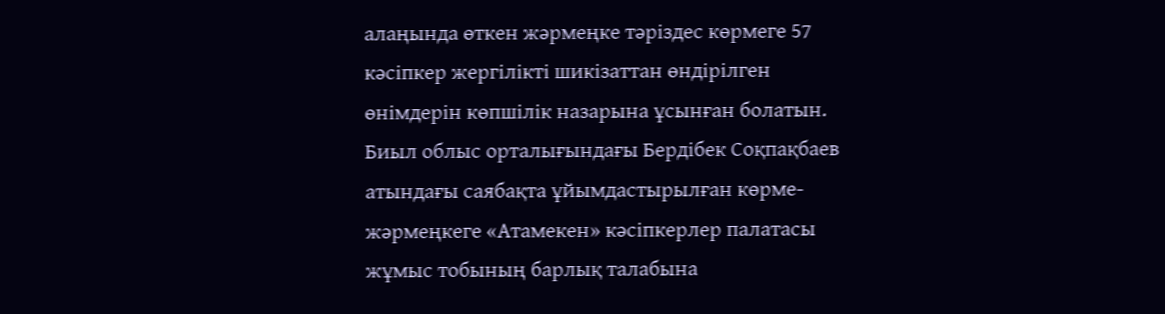алаңында өткен жәрмеңке тәріздес көрмеге 57 кәсіпкер жергілікті шикізаттан өндірілген өнімдерін көпшілік назарына ұсынған болатын. Биыл облыс орталығындағы Бердібек Соқпақбаев атындағы саябақта ұйымдастырылған көрме-жәрмеңкеге «Атамекен» кәсіпкерлер палатасы жұмыс тобының барлық талабына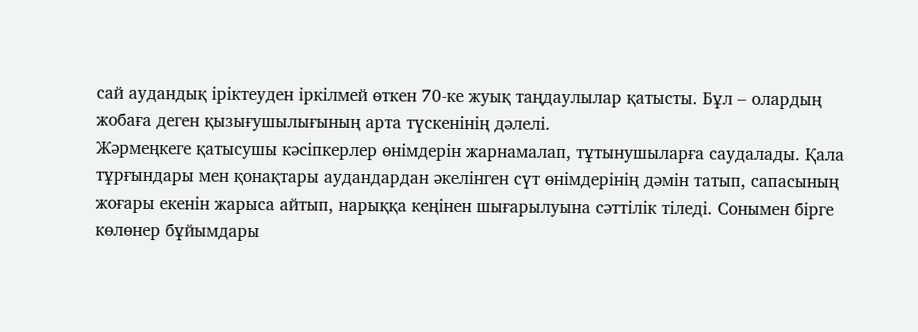сай аудандық іріктеуден іркілмей өткен 70-ке жуық таңдаулылар қатысты. Бұл – олардың жобаға деген қызығушылығының арта түскенінің дәлелі.
Жәрмеңкеге қатысушы кәсіпкерлер өнімдерін жарнамалап, тұтынушыларға саудалады. Қала тұрғындары мен қонақтары аудандардан әкелінген сүт өнімдерінің дәмін татып, сапасының жоғары екенін жарыса айтып, нарыққа кеңінен шығарылуына сәттілік тіледі. Сонымен бірге көлөнер бұйымдары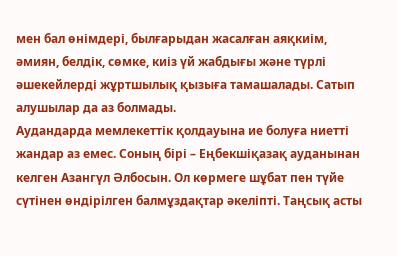мен бал өнімдері, былғарыдан жасалған аяқкиім, әмиян, белдік, сөмке, киіз үй жабдығы және түрлі әшекейлерді жұртшылық қызыға тамашалады. Сатып алушылар да аз болмады.
Аудандарда мемлекеттік қолдауына ие болуға ниетті жандар аз емес. Соның бірі – Еңбекшіқазақ ауданынан келген Азангүл Әлбосын. Ол көрмеге шұбат пен түйе сүтінен өндірілген балмұздақтар әкеліпті. Таңсық асты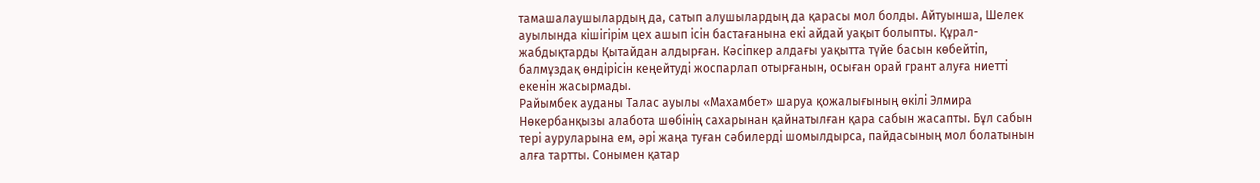тамашалаушылардың да, сатып алушылардың да қарасы мол болды. Айтуынша, Шелек ауылында кішігірім цех ашып ісін бастағанына екі айдай уақыт болыпты. Құрал-жабдықтарды Қытайдан алдырған. Кәсіпкер алдағы уақытта түйе басын көбейтіп, балмұздақ өндірісін кеңейтуді жоспарлап отырғанын, осыған орай грант алуға ниетті екенін жасырмады.
Райымбек ауданы Талас ауылы «Махамбет» шаруа қожалығының өкілі Элмира Нөкербанқызы алабота шөбінің сахарынан қайнатылған қара сабын жасапты. Бұл сабын тері ауруларына ем, әрі жаңа туған сәбилерді шомылдырса, пайдасының мол болатынын алға тартты. Сонымен қатар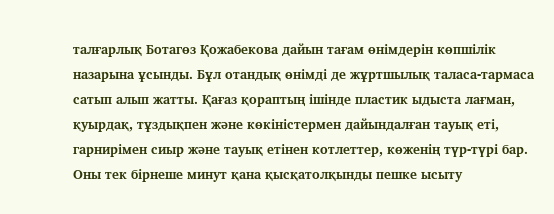талғарлық Ботагөз Қожабекова дайын тағам өнімдерін көпшілік назарына ұсынды. Бұл отандық өнімді де жұртшылық таласа-тармаса сатып алып жатты. Қағаз қораптың ішінде пластик ыдыста лағман, қуырдақ, тұздықпен және көкіністермен дайындалған тауық еті, гарнирімен сиыр және тауық етінен котлеттер, көженің түр-түрі бар. Оны тек бірнеше минут қана қысқатолқынды пешке ысыту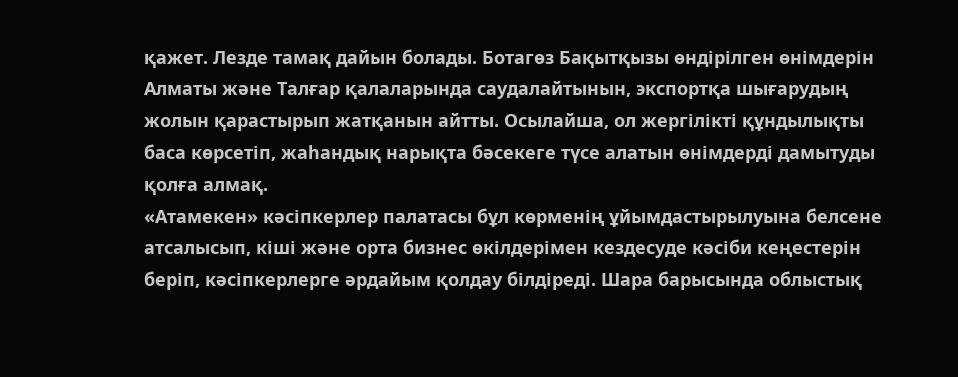қажет. Лезде тамақ дайын болады. Ботагөз Бақытқызы өндірілген өнімдерін Алматы және Талғар қалаларында саудалайтынын, экспортқа шығарудың жолын қарастырып жатқанын айтты. Осылайша, ол жергілікті құндылықты баса көрсетіп, жаһандық нарықта бәсекеге түсе алатын өнімдерді дамытуды қолға алмақ.
«Атамекен» кәсіпкерлер палатасы бұл көрменің ұйымдастырылуына белсене атсалысып, кіші және орта бизнес өкілдерімен кездесуде кәсіби кеңестерін беріп, кәсіпкерлерге әрдайым қолдау білдіреді. Шара барысында облыстық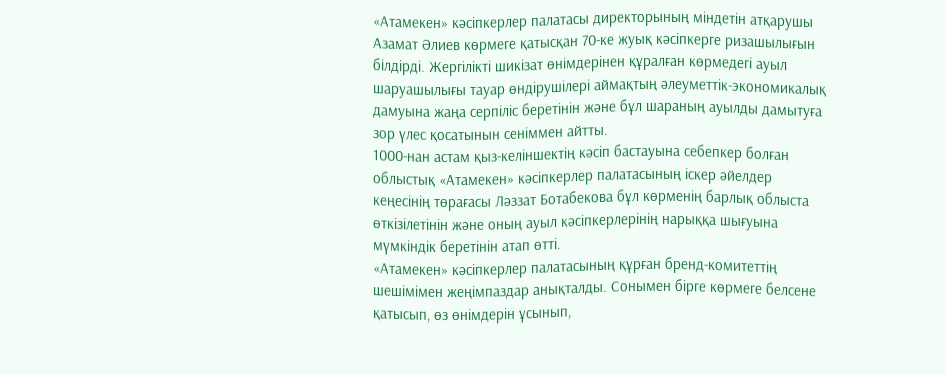«Атамекен» кәсіпкерлер палатасы директорының міндетін атқарушы Азамат Әлиев көрмеге қатысқан 70-ке жуық кәсіпкерге ризашылығын білдірді. Жергілікті шикізат өнімдерінен құралған көрмедегі ауыл шаруашылығы тауар өндірушілері аймақтың әлеуметтік-экономикалық дамуына жаңа серпіліс беретінін және бұл шараның ауылды дамытуға зор үлес қосатынын сеніммен айтты.
1000-нан астам қыз-келіншектің кәсіп бастауына себепкер болған облыстық «Атамекен» кәсіпкерлер палатасының іскер әйелдер кеңесінің төрағасы Ләззат Ботабекова бұл көрменің барлық облыста өткізілетінін және оның ауыл кәсіпкерлерінің нарыққа шығуына мүмкіндік беретінін атап өтті.
«Атамекен» кәсіпкерлер палатасының құрған бренд-комитеттің шешімімен жеңімпаздар анықталды. Сонымен бірге көрмеге белсене қатысып, өз өнімдерін ұсынып,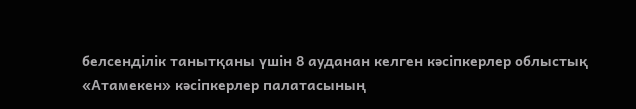белсенділік танытқаны үшін 8 ауданан келген кәсіпкерлер облыстық «Атамекен» кәсіпкерлер палатасының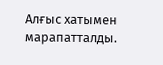Алғыс хатымен марапатталды.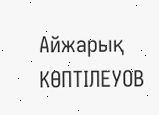Айжарық КӨПТІЛЕУОВ